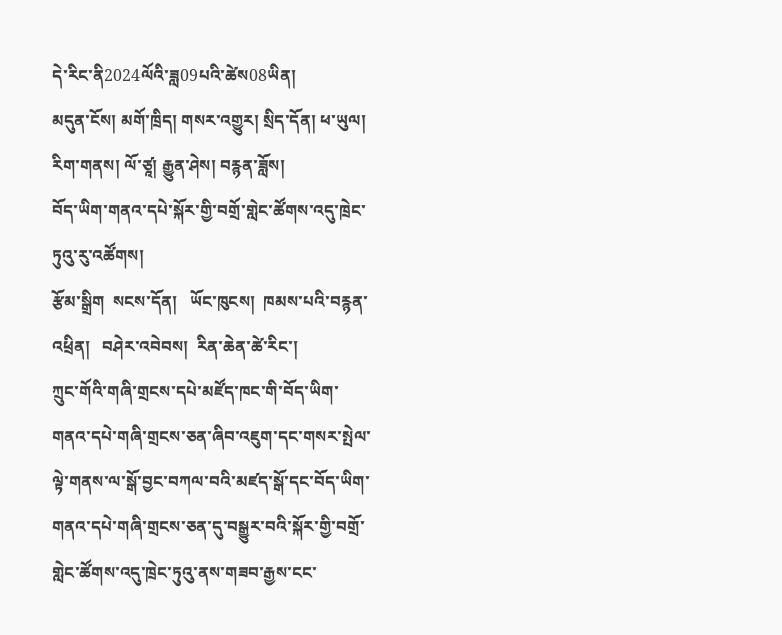དེ་རིང་ནི2024ལོའི་ཟླ09པའི་ཚེས08ཡིན།
མདུན་ངོས། མགོ་ཁྲིད། གསར་འགྱུར། སྲིད་དོན། ཕ་ཡུལ། རིག་གནས། ལོ་ཙཱ། རྒྱུན་ཤེས། བརྙན་ཟློས།
བོད་ཡིག་གནའ་དཔེ་སྐོར་གྱི་བགྲོ་གླེང་ཚོགས་འདུ་ཁྲེང་ཏུའུ་རུ་འཚོགས།
རྩོམ་སྒྲིག  སངས་དོན།   ཡོང་ཁུངས།  ཁམས་པའི་བརྙན་འཕྲིན།   བཤེར་འབེབས།  རིན་ཆེན་ཚེ་རིང་།
ཀྲུང་གོའི་གཞི་གྲངས་དཔེ་མཛོད་ཁང་གི་བོད་ཡིག་གནའ་དཔེ་གཞི་གྲངས་ཅན་ཞིབ་འཇུག་དང་གསར་སྤེལ་ལྟེ་གནས་ལ་སྒོ་བྱང་བཀལ་བའི་མཛད་སྒོ་དང་བོད་ཡིག་གནའ་དཔེ་གཞི་གྲངས་ཅན་དུ་བསྒྱུར་བའི་སྐོར་གྱི་བགྲོ་གླེང་ཚོགས་འདུ་ཁྲེང་ཏུའུ་ནས་གཟབ་རྒྱས་ངང་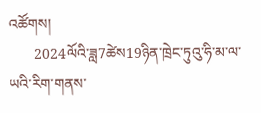འཚོགས།
       2024ལོའི་ཟླ7ཚེས19ཉིན་ཁྲེང་ཏུའུ་ཧི་མ་ལ་ཡའི་རིག་གནས་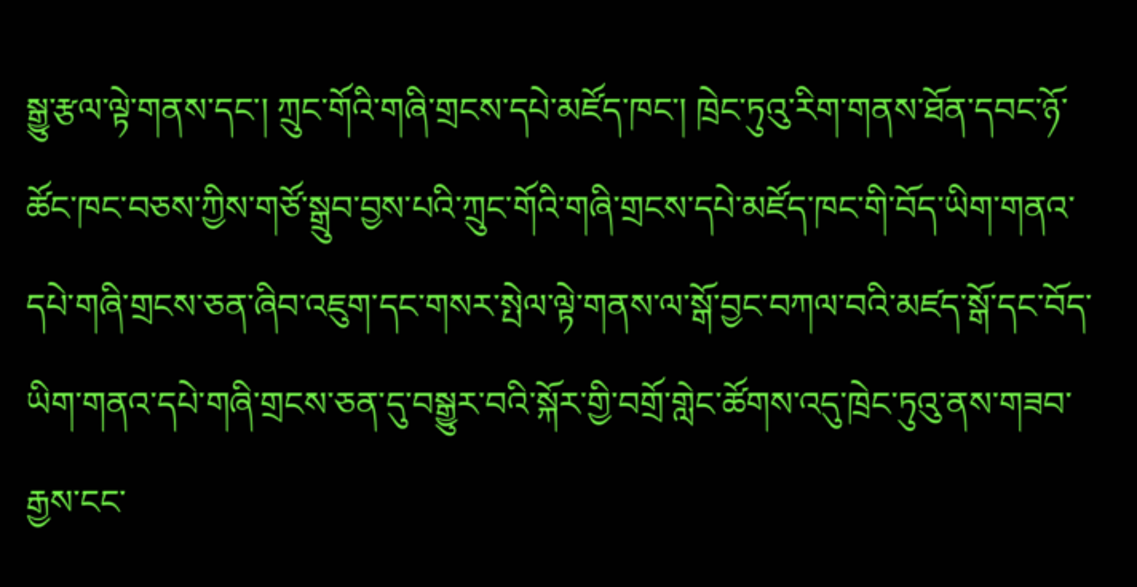སྒྱུ་རྩལ་ལྟེ་གནས་དང་། ཀྲུང་གོའི་གཞི་གྲངས་དཔེ་མཛོད་ཁང་། ཁྲེང་ཏུའུ་རིག་གནས་ཐོན་དབང་ཉོ་ཚོང་ཁང་བཅས་ཀྱིས་གཙོ་སྒྲུབ་བྱས་པའི་ཀྲུང་གོའི་གཞི་གྲངས་དཔེ་མཛོད་ཁང་གི་བོད་ཡིག་གནའ་དཔེ་གཞི་གྲངས་ཅན་ཞིབ་འཇུག་དང་གསར་སྤེལ་ལྟེ་གནས་ལ་སྒོ་བྱང་བཀལ་བའི་མཛད་སྒོ་དང་བོད་ཡིག་གནའ་དཔེ་གཞི་གྲངས་ཅན་དུ་བསྒྱུར་བའི་སྐོར་གྱི་བགྲོ་གླེང་ཚོགས་འདུ་ཁྲེང་ཏུའུ་ནས་གཟབ་རྒྱས་ངང་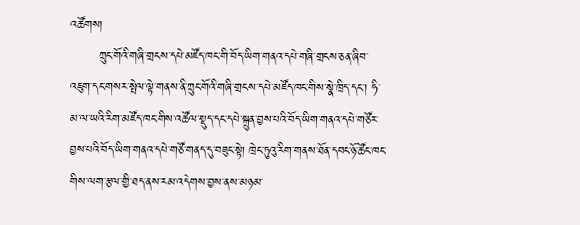འཚོགས།
       ཀྲུང་གོའི་གཞི་གྲངས་དཔེ་མཛོད་ཁང་གི་བོད་ཡིག་གནའ་དཔེ་གཞི་གྲངས་ཅན་ཞིབ་འཇུག་དང་གསར་སྤེལ་ལྟེ་གནས་ནི་ཀྲུང་གོའི་གཞི་གྲངས་དཔེ་མཛོད་ཁང་གིས་སྣེ་ཁྲིད་དང་། ཧི་མ་ལ་ཡའི་རིག་མཛོད་ཁང་གིས་འཚོལ་སྡུད་དང་དཔེ་སྐྲུན་བྱས་པའི་བོད་ཡིག་གནའ་དཔེ་གཙོར་བྱས་པའི་བོད་ཡིག་གནའ་དཔེ་གཙོ་གནད་དུ་བཟུང་སྟེ། ཁྲེང་ཏུའུ་རིག་གནས་ཐོན་དབང་ཉོ་ཚོང་ཁང་གིས་ལག་རྩལ་གྱི་ཐད་ནས་རམ་འདེགས་བྱས་ནས་མཉམ་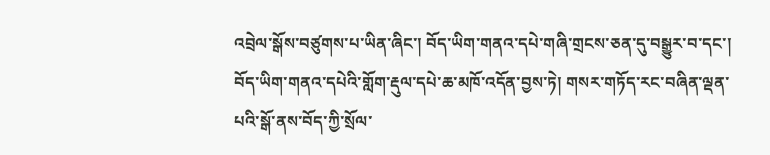འབྲེལ་སྒོས་བཙུགས་པ་ཡིན་ཞིང་། བོད་ཡིག་གནའ་དཔེ་གཞི་གྲངས་ཅན་དུ་བསྒྱུར་བ་དང་། བོད་ཡིག་གནའ་དཔེའི་གློག་རྡུལ་དཔེ་ཆ་མཁོ་འདོན་བྱས་ཏེ། གསར་གཏོད་རང་བཞིན་ལྡན་པའི་སྒོ་ནས་བོད་ཀྱི་སྲོལ་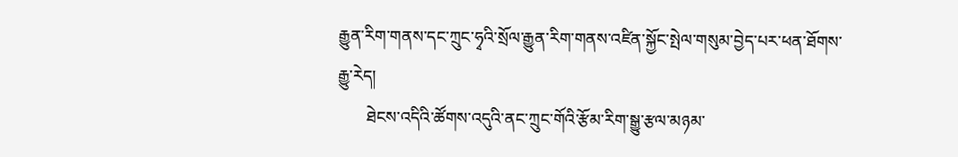རྒྱུན་རིག་གནས་དང་ཀྲུང་ཧྭའི་སྲོལ་རྒྱུན་རིག་གནས་འཛིན་སྐྱོང་སྤེལ་གསུམ་བྱེད་པར་ཕན་ཐོགས་རྒྱུ་རེད།
       ཐེངས་འདིའི་ཚོགས་འདུའི་ནང་ཀྲུང་གོའི་རྩོམ་རིག་སྒྱུ་རྩལ་མཉམ་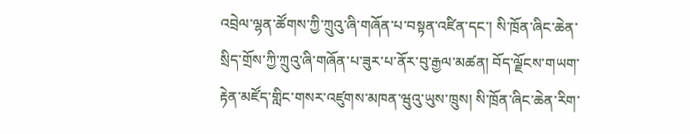འབྲེལ་ལྷན་ཚོགས་ཀྱི་ཀྲུའུ་ཞི་གཞོན་པ་བསྟན་འཛིན་དང་། སི་ཁྲོན་ཞིང་ཆེན་སྲིད་གྲོས་ཀྱི་ཀྲུའུ་ཞི་གཞོན་པ་ཟུར་པ་ནོར་བུ་རྒྱལ་མཚན། བོད་ལྗོངས་གཡག་རྟེན་མཛོད་གླིང་གསར་འཛུགས་མཁན་ཝུའུ་ཡུས་ཁྲུས། སི་ཁྲོན་ཞིང་ཆེན་རིག་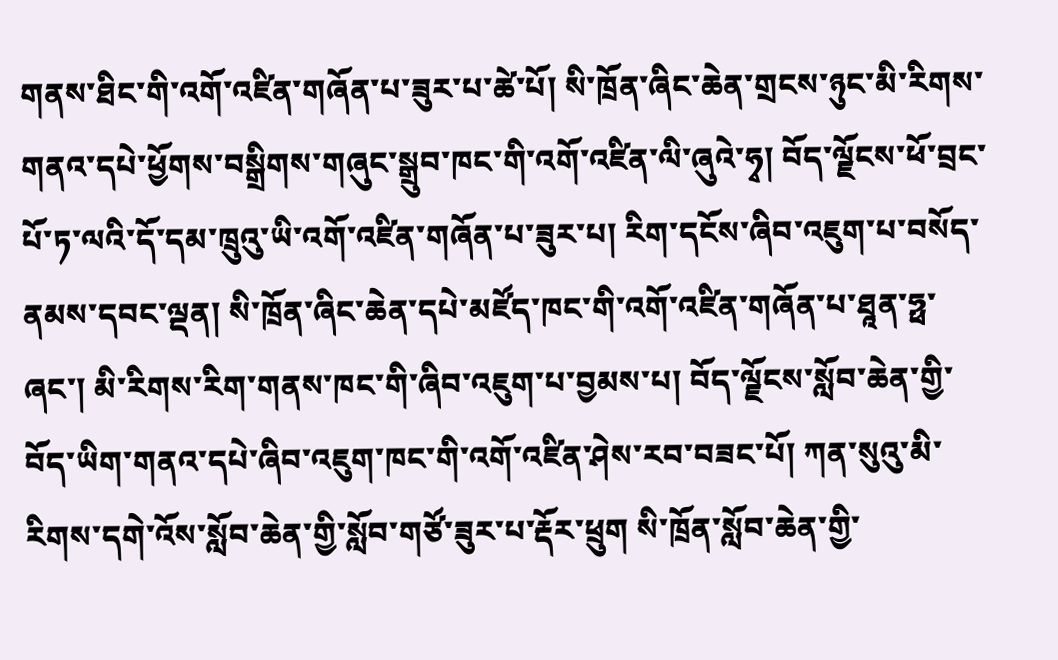གནས་ཐིང་གི་འགོ་འཛིན་གཞོན་པ་ཟུར་པ་ཚེ་པོ། སི་ཁྲོན་ཞིང་ཆེན་གྲངས་ཉུང་མི་རིགས་གནའ་དཔེ་ཕྱོགས་བསྒྲིགས་གཞུང་སྒྲུབ་ཁང་གི་འགོ་འཛིན་ལི་ཞུའེ་ཧྭ། བོད་ལྗོངས་ཕོ་བྲང་པོ་ཏ་ལའི་དོ་དམ་ཁྲུའུ་ཡི་འགོ་འཛིན་གཞོན་པ་ཟུར་པ། རིག་དངོས་ཞིབ་འཇུག་པ་བསོད་ནམས་དབང་ལྡན། སི་ཁྲོན་ཞིང་ཆེན་དཔེ་མཛོད་ཁང་གི་འགོ་འཛིན་གཞོན་པ་ཐཱན་ཧྥ་ཞང་། མི་རིགས་རིག་གནས་ཁང་གི་ཞིབ་འཇུག་པ་བྱམས་པ། བོད་ལྗོངས་སློབ་ཆེན་གྱི་བོད་ཡིག་གནའ་དཔེ་ཞིབ་འཇུག་ཁང་གི་འགོ་འཛིན་ཤེས་རབ་བཟང་པོ། ཀན་སུའུ་མི་རིགས་དགེ་འོས་སློབ་ཆེན་གྱི་སློབ་གཙོ་ཟུར་པ་རྡོར་ཕྲུག སི་ཁྲོན་སློབ་ཆེན་གྱི་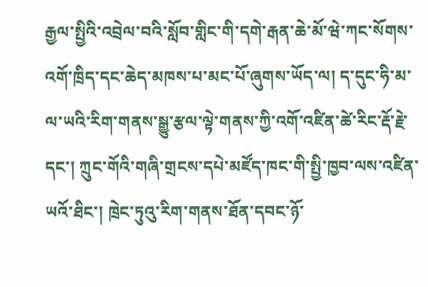རྒྱལ་སྤྱིའི་འབྲེལ་བའི་སློབ་གླིང་གི་དགེ་རྒན་ཆེ་མོ་ཝེ་ཀང་སོགས་འགོ་ཁྲིད་དང་ཆེད་མཁས་པ་མང་པོ་ཞུགས་ཡོད་ལ། ད་དུང་ཧི་མ་ལ་ཡའི་རིག་གནས་སྒྱུ་རྩལ་ལྟེ་གནས་ཀྱི་འགོ་འཛིན་ཚེ་རིང་རྡོ་རྗེ་དང་། ཀྲུང་གོའི་གཞི་གྲངས་དཔེ་མཛོད་ཁང་གི་སྤྱི་ཁྱབ་ལས་འཛིན་ཡའོ་ཐིང་། ཁྲེང་ཏུའུ་རིག་གནས་ཐོན་དབང་ཉོ་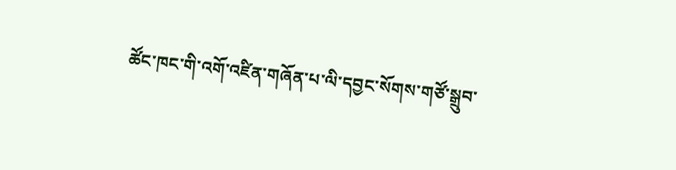ཚོང་ཁང་གི་འགོ་འཛིན་གཞོན་པ་ལི་དབྱང་སོགས་གཙོ་སྒྲུབ་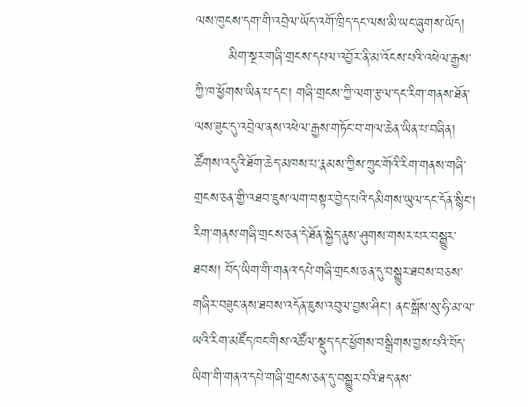ལས་ཁུངས་དག་གི་འབྲེལ་ཡོད་འགོ་ཁྲིད་དང་ལས་མི་ཡང་ཞུགས་ཡོད།
       མིག་སྔར་གཞི་གྲངས་དཔལ་འབྱོར་ནི་མ་འོངས་པའི་འཕེལ་རྒྱས་ཀྱི་ཁ་ཕྱོགས་ཡིན་པ་དང་། གཞི་གྲངས་ཀྱི་ལག་རྩལ་དང་རིག་གནས་ཐོན་ལས་ཟུང་དུ་འབྲེལ་ནས་འཕེལ་རྒྱས་གཏོང་བ་གལ་ཆེན་ཡིན་པ་བཞིན། ཚོགས་འདུའི་ཐོག་ཆེད་མཁས་པ་རྣམས་ཀྱིས་ཀྲུང་གོའི་རིག་གནས་གཞི་གྲངས་ཅན་གྱི་འཐབ་ཇུས་ལག་བསྟར་བྱེད་པའི་དམིགས་ཡུལ་དང་དོན་སྙིང་། རིག་གནས་གཞི་གྲངས་ཅན་དེ་ཐོན་སྐྱེད་ནུས་ཤུགས་གསར་པར་བསྒྱུར་ཐབས། བོད་ཡིག་གི་གནའ་དཔེ་གཞི་གྲངས་ཅན་དུ་བསྒྱུར་ཐབས་བཅས་གཞིར་བཟུང་ནས་ཐབས་འདོན་ཇུས་འབུལ་བྱས་ཤིང་། ནང་སྒོས་སུ་ཧི་མ་ལ་ཡའི་རིག་མཛོད་ཁང་གིས་འཚོལ་སྡུད་དང་ཕྱོགས་བསྒྲིགས་བྱས་པའི་བོད་ཡིག་གི་གནའ་དཔེ་གཞི་གྲངས་ཅན་དུ་བསྒྱུར་བའི་ཐད་ནས་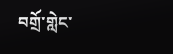བགྲོ་གླེང་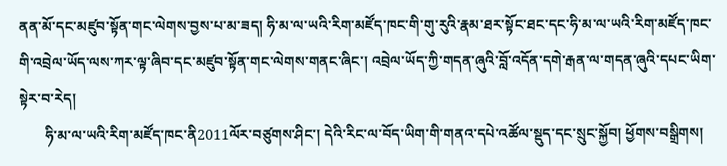ནན་མོ་དང་མཛུབ་སྟོན་གང་ལེགས་བྱས་པ་མ་ཟད། ཧི་མ་ལ་ཡའི་རིག་མཛོད་ཁང་གི་གུ་རུའི་རྣམ་ཐར་སྟོང་ཐང་དང་ཧི་མ་ལ་ཡའི་རིག་མཛོད་ཁང་གི་འབྲེལ་ཡོད་ལས་ཀར་ལྟ་ཞིབ་དང་མཛུབ་སྟོན་གང་ལེགས་གནང་ཞིང་། འབྲེལ་ཡོད་ཀྱི་གདན་ཞུའི་བློ་འདོན་དགེ་རྒན་ལ་གདན་ཞུའི་དཔང་ཡིག་སྟེར་བ་རེད།
       ཧི་མ་ལ་ཡའི་རིག་མཛོད་ཁང་ནི2011ལོར་བཙུགས་ཤིང་། དེའི་རིང་ལ་བོད་ཡིག་གི་གནའ་དཔེ་འཚོལ་སྡུད་དང་སྲུང་སྐྱོབ། ཕྱོགས་བསྒྲིགས།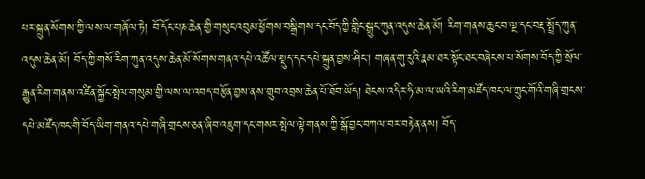པར་སྐྲུན་སོགས་ཀྱི་ལས་ལ་གཞོལ་ཏེ། བོ་དོང་པཎ་ཆེན་གྱི་གསུང་འབུམ་ཕྱོགས་བསྒྲིགས་དང་བོད་ཀྱི་གླིང་སྒྲུང་ཀུན་འདུས་ཆེན་མོ། རིག་གནས་ཆུང་བ་ལྔ་དང་བརྡ་སྤྲོད་ཀུན་འདུས་ཆེན་མོ། བོད་ཀྱི་གསོ་རིག་ཀུན་འདུས་ཆེན་མོ་སོགས་གནའ་དཔེ་འཚོལ་སྡུད་དང་དཔེ་སྐྲུན་བྱས་ཤིང་། གཞན་གུ་རུའི་རྣམ་ཐར་སྟོང་ཐང་བཞེངས་པ་སོགས་བོད་ཀྱི་སྲོལ་རྒྱུན་རིག་གནས་འཛིན་སྐྱོང་སྤེལ་གསུམ་གྱི་ལས་ལ་འབད་བརྩོན་བྱས་ནས་གྲུབ་འབྲས་ཆེན་པོ་ཐོབ་ཡོད། ཐེངས་འདིར་ཧི་མ་ལ་ཡའི་རིག་མཛོད་ཁང་ལ་ཀྲུང་གོའི་གཞི་གྲངས་དཔེ་མཛོད་ཁང་གི་བོད་ཡིག་གནའ་དཔེ་གཞི་གྲངས་ཅན་ཞིབ་འཇུག་དང་གསར་སྤེལ་ལྟེ་གནས་ཀྱི་སྒོ་བྱང་བཀལ་བར་བརྟེན་ནས། བོད་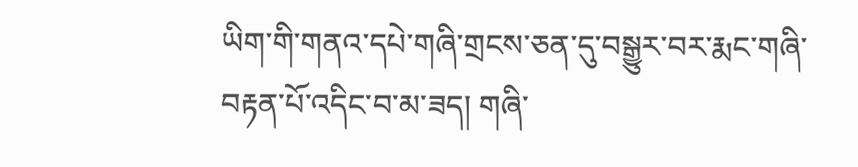ཡིག་གི་གནའ་དཔེ་གཞི་གྲངས་ཅན་དུ་བསྒྱུར་བར་རྨང་གཞི་བརྟན་པོ་འདིང་བ་མ་ཟད། གཞི་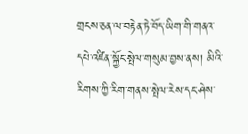གྲངས་ཅན་ལ་བརྟེན་ཏེ་བོད་ཡིག་གི་གནའ་དཔེ་འཛིན་སྐྱོང་སྤེལ་གསུམ་བྱས་ནས། མིའི་རིགས་ཀྱི་རིག་གནས་སྤེལ་རེས་དང་ཤེས་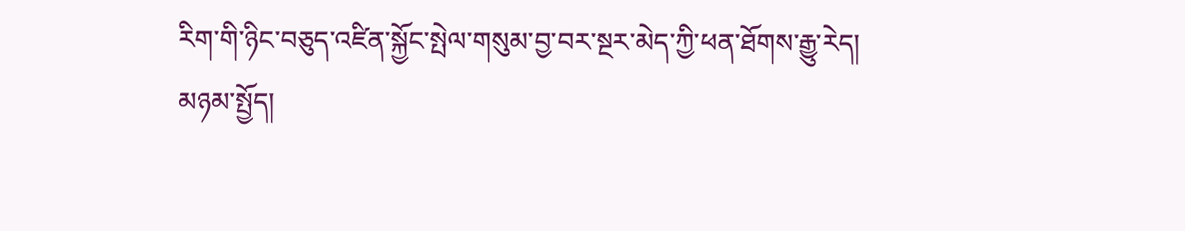རིག་གི་ཉིང་བཅུད་འཛིན་སྐྱོང་སྤེལ་གསུམ་བྱ་བར་སྔར་མེད་ཀྱི་ཕན་ཐོགས་རྒྱུ་རེད།
མཉམ་སྤྱོད།